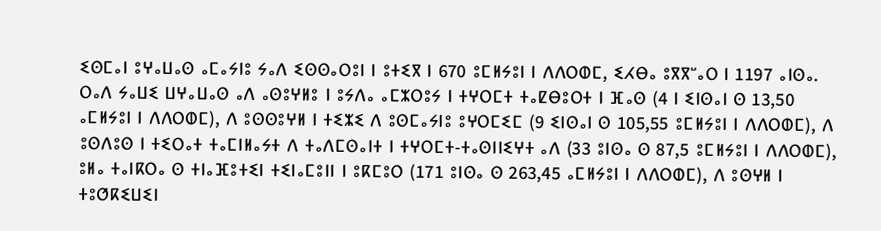ⵉⵙⵎⴰⵏ ⵓⵖⴰⵡⴰⵙ ⴰⵎⴰⵢⵏⵓ ⵢⴰⴷ ⵉⵙⵙⴰⵔⵓⵏ ⵏ ⵓⵜⵉⴳ ⵏ 670 ⵓⵎⵍⵢⵓⵏ ⵏ ⴷⴷⵔⵀⵎ, ⵉⵃⴱⴰ ⵓⴳⴳⵯⴰⵔ ⵏ 1197 ⴰⵏⵙⴰ. ⵔⴰⴷ ⵢⴰⵡⵉ ⵡⵖⴰⵡⴰⵙ ⴰⴷ ⴰⵙⵓⵖⵍⵓ ⵏ ⵓⵢⴷⴰ ⴰⵎⵣⵔⵓⵢ ⵏ ⵜⵖⵔⵎⵜ ⵜⴰⵇⴱⵓⵔⵜ ⵏ ⴼⴰⵙ (4 ⵏ ⵉⵏⵙⴰⵏ ⵙ 13,50 ⴰⵎⵍⵢⵓⵏ ⵏ ⴷⴷⵔⵀⵎ), ⴷ ⵓⵙⵙⵓⵖⵍ ⵏ ⵜⵉⵣⵉ ⴷ ⵓⵙⵎⴰⵢⵏⵓ ⵓⵖⵔⵎⵉⵎ (9 ⵉⵏⵙⴰⵏ ⵙ 105,55 ⵓⵎⵍⵢⵓⵏ ⵏ ⴷⴷⵔⵀⵎ), ⴷ ⵓⵙⴷⵓⵙ ⵏ ⵜⵉⵔⴰⵜ ⵜⴰⵎⵏⵍⴰⵢⵜ ⴷ ⵜⴰⴷⵎⵙⴰⵏⵜ ⵏ ⵜⵖⵔⵎⵜ-ⵜⴰⵙⵏⵏⵉⵖⵜ ⴰⴷ (33 ⵓⵏⵙⴰ ⵙ 87,5 ⵓⵎⵍⵢⵓⵏ ⵏ ⴷⴷⵔⵀⵎ), ⵓⵍⴰ ⵜⴰⵏⴽⵔⴰ ⵙ ⵜⵏⴰⴼⵓⵜⵉⵏ ⵜⵉⵏⴰⵎⵓⵏⵏ ⵏ ⵓⴽⵎⵓⵔ (171 ⵓⵏⵙⴰ ⵙ 263,45 ⴰⵎⵍⵢⵓⵏ ⵏ ⴷⴷⵔⵀⵎ), ⴷ ⵓⵙⵖⵍ ⵏ ⵜⵓⵚⴽⵉⵡⵉⵏ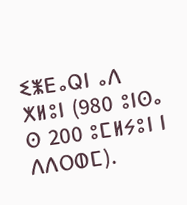ⵉⵥⴹⴰⵕⵏ ⴰⴷ ⵅⵍⵓⵏ (980 ⵓⵏⵙⴰ ⵙ 200 ⵓⵎⵍⵢⵓⵏ ⵏ ⴷⴷⵔⵀⵎ).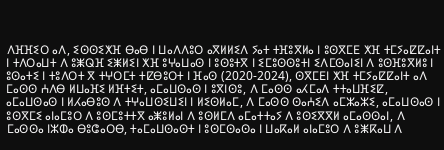ⴷⴼⴼⵉⵔ ⴰⴷ, ⵉⵙⵙⵉⵅⴼ ⴱⴰⴱ ⵏ ⵡⴰⴷⴷⵓⵔ ⴰⴳⵍⵍⵉⴷ ⵢⴰⵜ ⵜⴼⵓⴳⵍⴰ ⵏ ⵓⵙⴳⵎⴹ ⵅⴼ ⵜⵎⵢⴰⵇⵇⴰⵏⵜ ⵏ ⵜⴷⵔⴰⵡⵜ ⴷ ⵓⵥⵕⴼ ⵉⵥⵍⵉⵏ ⵅⴼ ⵓⵖⴰⵡⴰⵙ ⵏ ⵓⵙⵓⵜⴳ ⵏ ⵉⵎⵓⵙⵙⵓⵜⵏ ⵉⴷⵎⵙⴰⵏⵉⵏ ⴷ ⵓⵙⴼⵓⴳⵍⵓ ⵏ ⵓⵙⴰⵜⵉ ⵏ ⵜⵓⴷⵔⵜ ⴳ ⵜⵖⵔⵎⵜ ⵜⵇⴱⵓⵔⵜ ⵏ ⴼⴰⵙ (2020-2024), ⵙⴳⵎⴹⵏ ⵅⴼ ⵜⵎⵢⴰⵇⵇⴰⵏⵜ ⴰⴷ ⵎⴰⵙⵙ ⵄⴷⴱ ⵍⵡⴰⴼⵉ ⵍⴼⵜⵉⵜ, ⴰⵎⴰⵡⵙⴰⵙ ⵏ ⵓⴳⵏⵙⵓ, ⴷ ⵎⴰⵙⵙ ⴰⵃⵎⴰⴷ ⵜⵜⴰⵡⴼⵉⵇ, ⴰⵎⴰⵡⵙⴰⵙ ⵏ ⵍⵃⴰⴱⵓⵙ ⴷ ⵜⵖⴰⵡⵙⵉⵡⵉⵏ ⵏ ⵍⵉⵙⵍⴰⵎ, ⴷ ⵎⴰⵙⵙ ⵙⴰⵄⵉⴷ ⴰⵎⵣⴰⵣⵉ, ⴰⵎⴰⵡⵙⴰⵙ ⵏ ⵓⵙⴳⵎⵉ ⴰⵏⴰⵎⵓⵔ ⴷ ⵓⵙⵎⵓⵜⵜⴳ ⴰⵥⵓⵍⴰⵏ ⴷ ⵓⵙⵍⵎⴷ ⴰⵎⴰⵜⵜⴰⵢ ⴷ ⵓⵙⵉⴳⴳⵍ ⴰⵎⴰⵙⵙⴰⵏ, ⴷ ⵎⴰⵙⵙⴰ ⵏⵣⵀⴰ ⴱⵓⵛⴰⵔⴱ, ⵜⴰⵎⴰⵡⵙⴰⵙⵜ ⵏ ⵓⵙⵎⵙⴰⵙⴰ ⵏ ⵡⴰⴽⴰⵍ ⴰⵏⴰⵎⵓⵔ ⴷ ⵓⵥⴽⴰⵡ ⴷ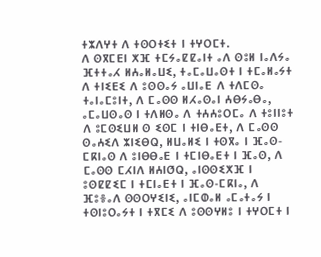ⵜⵣⴷⵖⵜ ⴷ ⵜⵙⵔⵜⵉⵜ ⵏ ⵜⵖⵔⵎⵜ.
ⴷ ⵙⴳⵎⴹⵏ ⵅⴼ ⵜⵎⵢⴰⵇⵇⴰⵏⵜ ⴰⴷ ⵙⵓⵍ ⵏⴰⴷⵢⴰ ⴼⵜⵜⴰⵃ ⵍⵄⴰⵍⴰⵡⵉ, ⵜⴰⵎⴰⵡⴰⵙⵜ ⵏ ⵜⵎⴰⵍⴰⵢⵜ ⴷ ⵜⵏⵉⴹⵉ ⴷ ⵓⵙⵙⴰⵢ ⴰⵡⵏⴰⴹ ⴷ ⵜⴷⵎⵙⴰ ⵜⴰⵏⴰⵎⵓⵏⵜ, ⴷ ⵎⴰⵙⵙ ⵍⵃⴰⵙⴰⵏ ⵄⴱⵢⴰⴱⴰ, ⴰⵎⴰⵡⵙⴰⵙ ⵏ ⵜⴷⵍⵙⴰ ⴷ ⵜⵄⵄⵓⵔⵎⴰ ⴷ ⵜⵓⵏⵏⵓⵜ ⴷ ⵓⵎⵙⵉⵡⵍ ⵙ ⵉⵙⵎ ⵏ ⵜⵏⴱⴰⴹⵜ, ⴷ ⵎⴰⵙⵙ ⵙⴰⵄⵉⴷ ⵣⵏⵉⴱⵕ, ⵍⵡⴰⵍⵉ ⵏ ⵜⵙⴳⴰ ⵏ ⴼⴰⵙ-ⵎⴽⵏⴰⵙ ⴷ ⵓⵏⴱⴱⴰⴹ ⵏ ⵜⵎⵏⴱⴰⴹⵜ ⵏ ⴼⴰⵙ, ⴷ ⵎⴰⵙⵙ ⵎⵃⵏⴷ ⵍⵄⵏⵚⵕ, ⴰⵏⵙⵙⵉⵅⴼ ⵏ ⵓⵙⵇⵇⵉⵎ ⵏ ⵜⵎⵏⴰⴹⵜ ⵏ ⴼⴰⵙ-ⵎⴽⵏⴰ, ⴷ ⴼⵓⴻⴰⴷ ⵙⵙⵔⵖⵉⵏⵉ, ⴰⵏⵎⵀⴰⵍ ⴰⵎⴰⵜⴰⵢ ⵏ ⵜⵙⵏⵓⵔⴰⵢⵜ ⵏ ⵜⴳⵎⵉ ⴷ ⵓⵙⵙⵖⵍⵓ ⵏ ⵜⵖⵔⵎⵜ ⵏ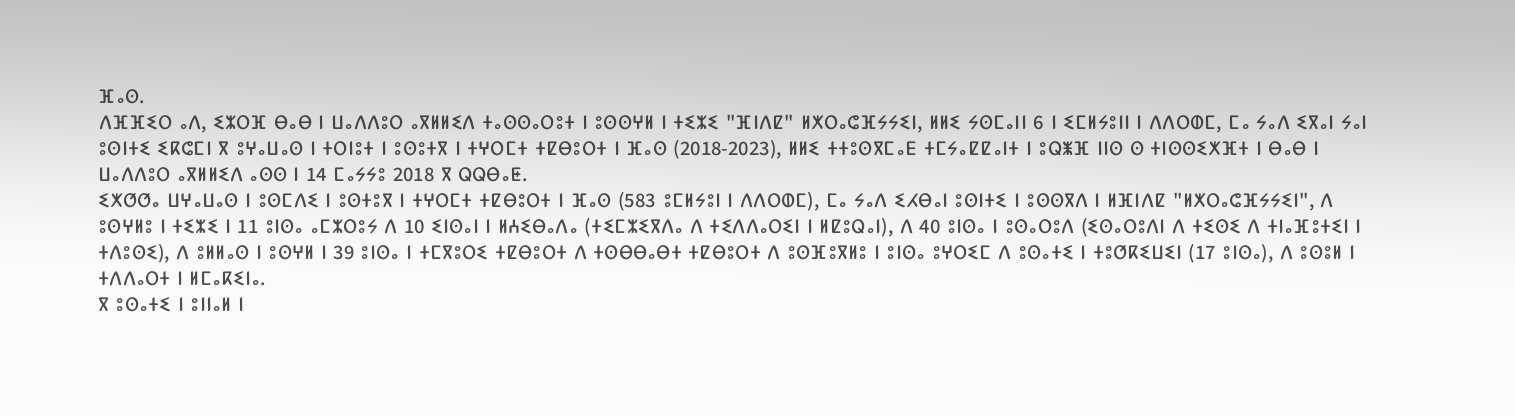ⴼⴰⵙ.
ⴷⴼⴼⵉⵔ ⴰⴷ, ⵉⵣⵔⴼ ⴱⴰⴱ ⵏ ⵡⴰⴷⴷⵓⵔ ⴰⴳⵍⵍⵉⴷ ⵜⴰⵙⵙⴰⵔⵓⵜ ⵏ ⵓⵙⵙⵖⵍ ⵏ ⵜⵉⵣⵉ "ⴼⵏⴷⵇ" ⵍⵅⵔⴰⵛⴼⵢⵢⵉⵏ, ⵍⵍⵉ ⵢⵙⵎⴰⵏⵏ 6 ⵏ ⵉⵎⵍⵢⵓⵏⵏ ⵏ ⴷⴷⵔⵀⵎ, ⵎⴰ ⵢⴰⴷ ⵉⴳⴰⵏ ⵢⴰⵏ ⵓⵙⵏⵜⵉ ⵉⴽⵛⵎⵏ ⴳ ⵓⵖⴰⵡⴰⵙ ⵏ ⵜⵔⵏⵓⵜ ⵏ ⵓⵙⵓⵜⴳ ⵏ ⵜⵖⵔⵎⵜ ⵜⵇⴱⵓⵔⵜ ⵏ ⴼⴰⵙ (2018-2023), ⵍⵍⵉ ⵜⵜⵓⵙⴳⵎⴰⴹ ⵜⵎⵢⴰⵇⵇⴰⵏⵜ ⵏ ⵓⵕⵥⴼ ⵏⵏⵙ ⵙ ⵜⵏⵙⵙⵉⵅⴼⵜ ⵏ ⴱⴰⴱ ⵏ ⵡⴰⴷⴷⵓⵔ ⴰⴳⵍⵍⵉⴷ ⴰⵙⵙ ⵏ 14 ⵎⴰⵢⵢⵓ 2018 ⴳ ⵕⵕⴱⴰⵟ.
ⵉⵅⵚⵚⴰ ⵡⵖⴰⵡⴰⵙ ⵏ ⵓⵙⵎⴷⵉ ⵏ ⵓⵙⵜⵓⴳ ⵏ ⵜⵖⵔⵎⵜ ⵜⵇⴱⵓⵔⵜ ⵏ ⴼⴰⵙ (583 ⵓⵎⵍⵢⵓⵏ ⵏ ⴷⴷⵔⵀⵎ), ⵎⴰ ⵢⴰⴷ ⵉⵃⴱⴰⵏ ⵓⵙⵏⵜⵉ ⵏ ⵓⵙⵙⴳⴷ ⵏ ⵍⴼⵏⴷⵇ "ⵍⵅⵔⴰⵛⴼⵢⵢⵉⵏ", ⴷ ⵓⵙⵖⵍⵓ ⵏ ⵜⵉⵣⵉ ⵏ 11 ⵓⵏⵙⴰ ⴰⵎⵣⵔⵓⵢ ⴷ 10 ⵉⵏⵙⴰⵏ ⵏ ⵍⵄⵉⴱⴰⴷⴰ (ⵜⵉⵎⵣⵉⴳⴷⴰ ⴷ ⵜⵉⴷⴷⴰⵔⵉⵏ ⵏ ⵍⵇⵓⵕⴰⵏ), ⴷ 40 ⵓⵏⵙⴰ ⵏ ⵓⵙⴰⵔⵓⴷ (ⵉⵙⴰⵔⵓⴷⵏ ⴷ ⵜⵉⵙⵉ ⴷ ⵜⵏⴰⴼⵓⵜⵉⵏ ⵏ ⵜⴷⵓⵙⵉ), ⴷ ⵓⵍⵍⴰⵙ ⵏ ⵓⵙⵖⵍ ⵏ 39 ⵓⵏⵙⴰ ⵏ ⵜⵎⴳⵓⵔⵉ ⵜⵇⴱⵓⵔⵜ ⴷ ⵜⵙⴱⴱⴰⴱⵜ ⵜⵇⴱⵓⵔⵜ ⴷ ⵓⵙⴼⵓⴳⵍⵓ ⵏ ⵓⵏⵙⴰ ⵓⵖⵔⵉⵎ ⴷ ⵓⵙⴰⵜⵉ ⵏ ⵜⵓⵚⴽⵉⵡⵉⵏ (17 ⵓⵏⵙⴰ), ⴷ ⵓⵙⵓⵍ ⵏ ⵜⴷⴷⴰⵔⵜ ⵏ ⵍⵎⴰⴽⵉⵏⴰ.
ⴳ ⵓⵙⴰⵜⵉ ⵏ ⵓⵏⵏⴰⵍ ⵏ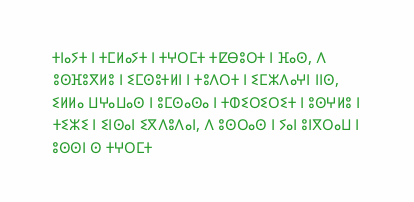ⵜⵏⴰⵢⵜ ⵏ ⵜⵎⵍⴰⵢⵜ ⵏ ⵜⵖⵔⵎⵜ ⵜⵇⴱⵓⵔⵜ ⵏ ⴼⴰⵙ, ⴷ ⵓⵙⴼⵓⴳⵍⵓ ⵏ ⵉⵎⵙⵓⵜⵍⵏ ⵏ ⵜⵓⴷⵔⵜ ⵏ ⵉⵎⵣⴷⴰⵖⵏ ⵏⵏⵙ, ⵉⵍⵍⴰ ⵡⵖⴰⵡⴰⵙ ⵏ ⵓⵎⵙⴰⵙⴰ ⵏ ⵜⵀⵉⵔⵉⵔⵉⵜ ⵏ ⵓⵙⵖⵍⵓ ⵏ ⵜⵉⵣⵉ ⵏ ⵉⵏⵙⴰⵏ ⵉⴳⴷⵓⴷⴰⵏ, ⴷ ⵓⵙⵔⴰⵙ ⵏ ⵢⴰⵏ ⵓⵏⴳⵔⴰⵡ ⵏ ⵓⵙⵙⵏ ⵙ ⵜⵖⵔⵎⵜ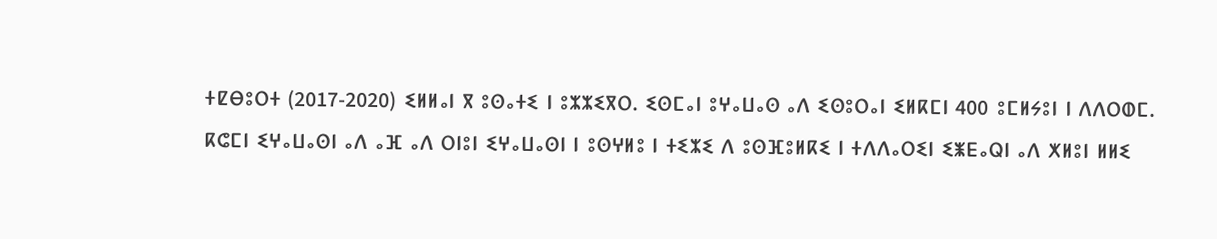ⵜⵇⴱⵓⵔⵜ (2017-2020) ⵉⵍⵍⴰⵏ ⴳ ⵓⵙⴰⵜⵉ ⵏ ⵓⵣⵣⵉⴳⵔ. ⵉⵙⵎⴰⵏ ⵓⵖⴰⵡⴰⵙ ⴰⴷ ⵉⵙⵓⵔⴰⵏ ⵉⵍⴽⵎⵏ 400 ⵓⵎⵍⵢⵓⵏ ⵏ ⴷⴷⵔⵀⵎ.
ⴽⵛⵎⵏ ⵉⵖⴰⵡⴰⵙⵏ ⴰⴷ ⴰⴼ ⴰⴷ ⵔⵏⵓⵏ ⵉⵖⴰⵡⴰⵙⵏ ⵏ ⵓⵙⵖⵍⵓ ⵏ ⵜⵉⵣⵉ ⴷ ⵓⵙⴼⵓⵍⴽⵉ ⵏ ⵜⴷⴷⴰⵔⵉⵏ ⵉⵥⴹⴰⵕⵏ ⴰⴷ ⵅⵍⵓⵏ ⵍⵍⵉ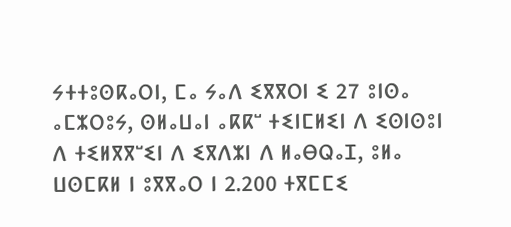ⵢⵜⵜⵓⵙⴽⴰⵔⵏ, ⵎⴰ ⵢⴰⴷ ⵉⴳⴳⵔⵏ ⵉ 27 ⵓⵏⵙⴰ ⴰⵎⵣⵔⵓⵢ, ⵙⵍⴰⵡⴰⵏ ⴰⴽⴽⵯ ⵜⵉⵏⵎⵍⵉⵏ ⴷ ⵉⵙⵏⵙⵓⵏ ⴷ ⵜⵉⵍⴳⴳⵯⵉⵏ ⴷ ⵉⴳⴷⵣⵏ ⴷ ⵍⴰⴱⵕⴰⵊ, ⵓⵍⴰ ⵡⵙⵎⴽⵍ ⵏ ⵓⴳⴳⴰⵔ ⵏ 2.200 ⵜⴳⵎⵎⵉ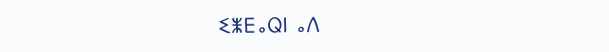ⵉⵥⴹⴰⵕⵏ ⴰⴷ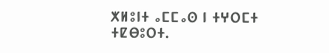ⵅⵍⵓⵏⵜ ⴰⵎⵎⴰⵙ ⵏ ⵜⵖⵔⵎⵜ ⵜⵇⴱⵓⵔⵜ.